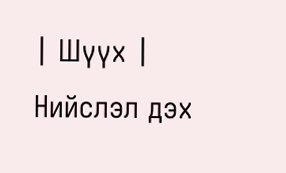| Шүүх | Нийслэл дэх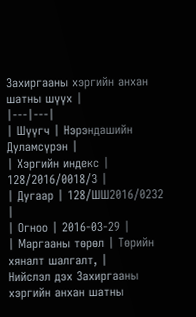Захиргааны хэргийн анхан шатны шүүх |
|---|---|
| Шүүгч | Нэрэндашийн Дуламсүрэн |
| Хэргийн индекс | 128/2016/0018/З |
| Дугаар | 128/ШШ2016/0232 |
| Огноо | 2016-03-29 |
| Маргааны төрөл | Төрийн хяналт шалгалт, |
Нийслэл дэх Захиргааны хэргийн анхан шатны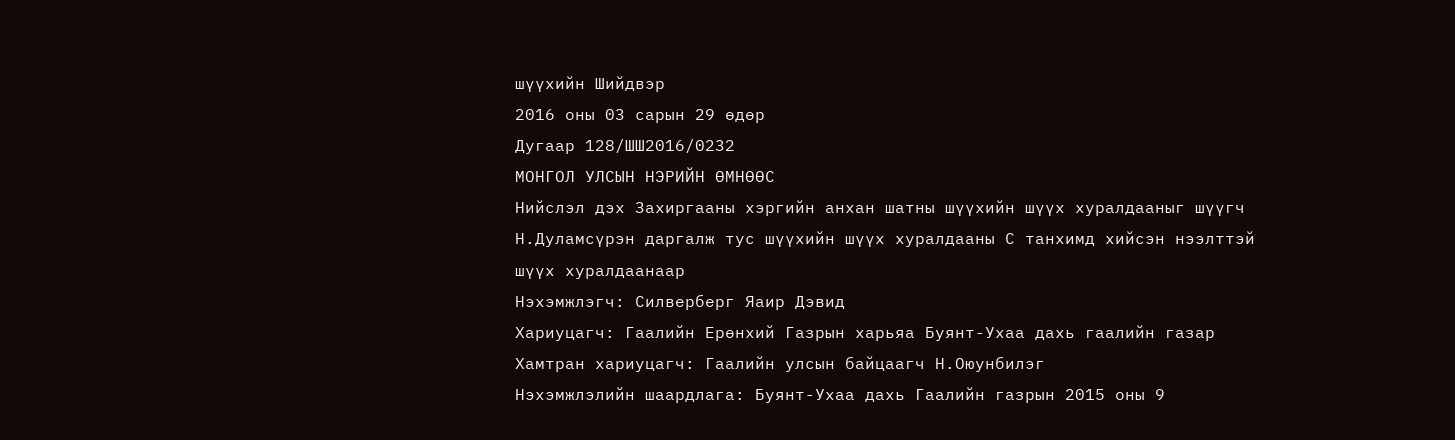шүүхийн Шийдвэр
2016 оны 03 сарын 29 өдөр
Дугаар 128/ШШ2016/0232
МОНГОЛ УЛСЫН НЭРИЙН ӨМНӨӨС
Нийслэл дэх Захиргааны хэргийн анхан шатны шүүхийн шүүх хуралдааныг шүүгч Н.Дуламсүрэн даргалж тус шүүхийн шүүх хуралдааны С танхимд хийсэн нээлттэй шүүх хуралдаанаар
Нэхэмжлэгч: Силверберг Яаир Дэвид
Хариуцагч: Гаалийн Ерөнхий Газрын харьяа Буянт-Ухаа дахь гаалийн газар
Хамтран хариуцагч: Гаалийн улсын байцаагч Н.Оюунбилэг
Нэхэмжлэлийн шаардлага: Буянт-Ухаа дахь Гаалийн газрын 2015 оны 9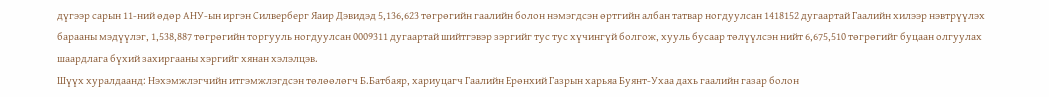дүгээр сарын 11-ний өдөр АНУ-ын иргэн Силверберг Яаир Дэвидэд 5,136,623 төгрөгийн гаалийн болон нэмэгдсэн өртгийн албан татвар ногдуулсан 1418152 дугаартай Гаалийн хилээр нэвтрүүлэх барааны мэдүүлэг, 1,538,887 төгрөгийн торгууль ногдуулсан 0009311 дугаартай шийтгэвэр зэргийг тус тус хүчингүй болгож, хууль бусаар төлүүлсэн нийт 6,675,510 төгрөгийг буцаан олгуулах шаардлага бүхий захиргааны хэргийг хянан хэлэлцэв.
Шүүх хуралдаанд: Нэхэмжлэгчийн итгэмжлэгдсэн төлөөлөгч Б.Батбаяр, хариуцагч Гаалийн Ерөнхий Газрын харьяа Буянт-Ухаа дахь гаалийн газар болон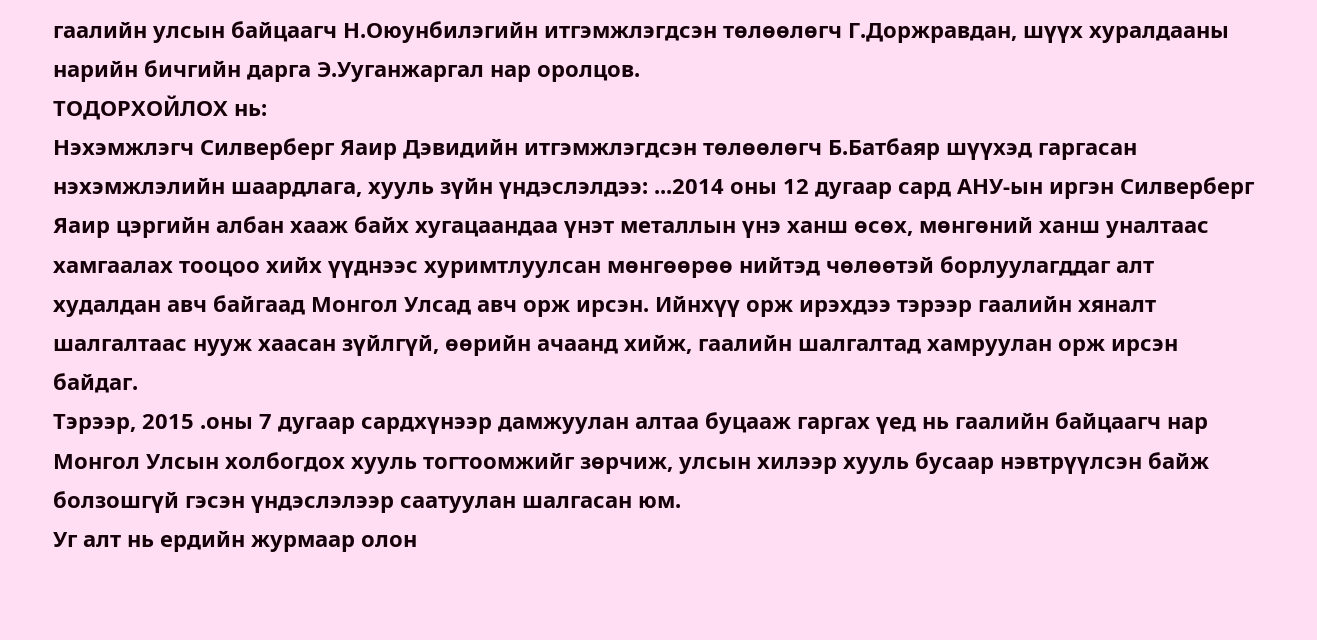гаалийн улсын байцаагч Н.Оюунбилэгийн итгэмжлэгдсэн төлөөлөгч Г.Доржравдан, шүүх хуралдааны нарийн бичгийн дарга Э.Ууганжаргал нар оролцов.
ТОДОРХОЙЛОХ нь:
Нэхэмжлэгч Силверберг Яаир Дэвидийн итгэмжлэгдсэн төлөөлөгч Б.Батбаяр шүүхэд гаргасан нэхэмжлэлийн шаардлага, хууль зүйн үндэслэлдээ: ...2014 оны 12 дугаар сард АНУ-ын иргэн Силверберг Яаир цэргийн албан хааж байх хугацаандаа үнэт металлын үнэ ханш өсөх, мөнгөний ханш уналтаас хамгаалах тооцоо хийх үүднээс хуримтлуулсан мөнгөөрөө нийтэд чөлөөтэй борлуулагддаг алт худалдан авч байгаад Монгол Улсад авч орж ирсэн. Ийнхүү орж ирэхдээ тэрээр гаалийн хяналт шалгалтаас нууж хаасан зүйлгүй, өөрийн ачаанд хийж, гаалийн шалгалтад хамруулан орж ирсэн байдаг.
Тэрээр, 2015 .оны 7 дугаар сардхүнээр дамжуулан алтаа буцааж гаргах үед нь гаалийн байцаагч нар Монгол Улсын холбогдох хууль тогтоомжийг зөрчиж, улсын хилээр хууль бусаар нэвтрүүлсэн байж болзошгүй гэсэн үндэслэлээр саатуулан шалгасан юм.
Уг алт нь ердийн журмаар олон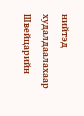нийтэд худалдаалахаар Швейцарийн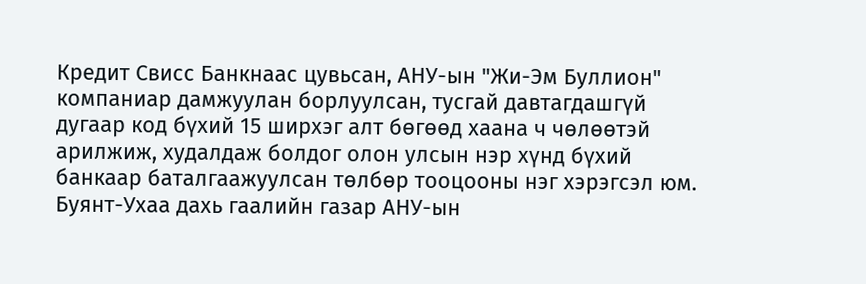Кредит Свисс Банкнаас цувьсан, АНУ-ын "Жи-Эм Буллион" компаниар дамжуулан борлуулсан, тусгай давтагдашгүй дугаар код бүхий 15 ширхэг алт бөгөөд хаана ч чөлөөтэй арилжиж, худалдаж болдог олон улсын нэр хүнд бүхий банкаар баталгаажуулсан төлбөр тооцооны нэг хэрэгсэл юм.
Буянт-Ухаа дахь гаалийн газар АНУ-ын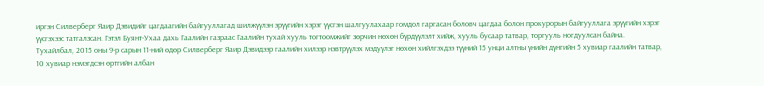иргэн Силверберг Яаир Дэвидийг цагдаагийн байгууллагад шилжүүлэн эрүүгийн хэрэг үүсгэн шалгуулахаар гомдол гаргасан боловч цагдаа болон прокурорын байгууллага эрүүгийн хэрэг үүсгэхээс татгалзсан. Гэтэл Буянт-Ухаа дахь Гаалийн газраас Гаалийн тухай хууль тогтоомжийг зөрчин нөхөн бүрдүүлэлт хийж, хууль бусаар татвар, торгууль ногдуулсан байна.
Тухайлбал, 2015 оны 9-р сарын 11-ний өдөр Силверберг Яаир Дэвидээр гаалийн хилээр нэвтрүүлэх мэдуүлэг нөхөн хийлгэхдээ түүний 15 унци алтны үнийн дүнгийн 5 хувиар гаалийн татвар, 10 хувиар нэмэгдсэн өртгийн албан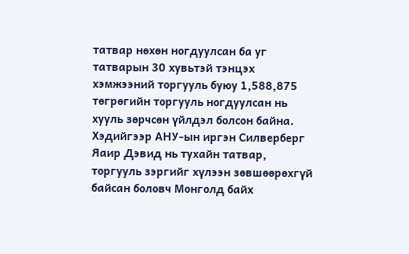татвар нөхөн ногдуулсан ба уг татварын 30 хувьтэй тэнцэх хэмжээний торгууль буюу 1,588,875 төгрөгийн торгууль ногдуулсан нь хууль зөрчсөн үйлдэл болсон байна.
Хэдийгээр АНУ-ын иргэн Силверберг Яаир Дэвид нь тухайн татвар, торгууль зэргийг хүлээн зөвшөөрөхгүй байсан боловч Монголд байх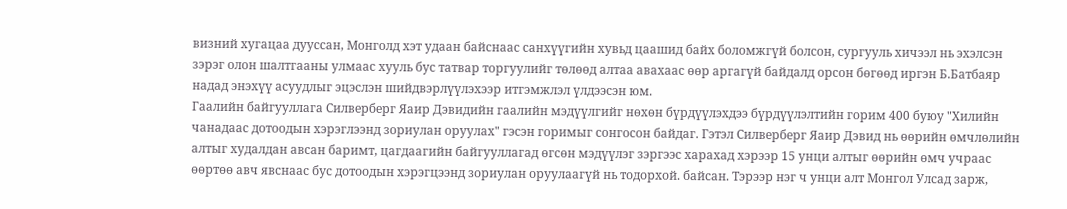визний хугацаа дууссан, Монголд хэт удаан байснаас санхүүгийн хувьд цаашид байх боломжгүй болсон, сургууль хичээл нь эхэлсэн зэрэг олон шалтгааны улмаас хууль бус татвар торгуулийг төлөөд алтаа авахаас өөр аргагүй байдалд орсон бөгөөд иргэн Б.Батбаяр надад энэхүү асуудлыг эцэслэн шийдвэрлүүлэхээр итгэмжлэл үлдээсэн юм.
Гаалийн байгууллага Силверберг Яаир Дэвидийн гаалийн мэдүүлгийг нөхөн бүрдүүлэхдээ бүрдүүлэлтийн горим 400 буюу "Хилийн чанадаас дотоодын хэрэглээнд зориулан оруулах" гэсэн горимыг сонгосон байдаг. Гэтэл Силверберг Яаир Дэвид нь өөрийн өмчлөлийн алтыг худалдан авсан баримт, цагдаагийн байгууллагад өгсөн мэдүүлэг зэргээс харахад хэрээр 15 унци алтыг өөрийн өмч учраас өөртөө авч явснаас бус дотоодын хэрэгцээнд зориулан оруулаагүй нь тодорхой. байсан. Тэрээр нэг ч унци алт Монгол Улсад зарж,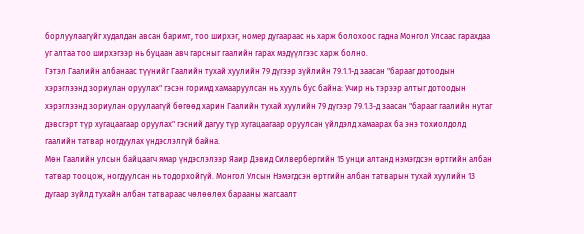борлуулаагүйг худалдан авсан баримт, тоо ширхэг, номер дугаараас нь харж болохоос гадна Монгол Улсаас гарахдаа уг алтаа тоо ширхэгээр нь буцаан авч гарсныг гаалийн гарах мэдүүлгээс харж болно.
Гэтэл Гаалийн албанаас түүнийг Гаалийн тухай хуулийн 79 дүгээр зүйлийн 79.1.1-д заасан "барааг дотоодын хэрэглээнд зориулан оруулах" гэсэн горимд хамааруулсан нь хууль бус байна: Учир нь тэрээр алтыг дотоодын хэрэглээнд зориулан оруулаагүй бөгөөд харин Гаалийн тухай хуулийн 79 дүгээр 79.1.3-д заасан "барааг гаалийн нутаг дэвсгэрт түр хугацаагаар оруулах" гэсний дагуу түр хугацаагаар оруулсан үйлдэлд хамаарах ба энэ тохиолдолд гаалийн татвар ногдуулах үндэслэлгүй байна.
Мөн Гаалийн улсын байцаагч ямар үндэслэлээр Яаир Дэвид Силвербергийн 15 унци алтанд нэмэгдсэн өртгийн албан татвар тооцож, ногдуулсан нь тодорхойгүй. Монгол Улсын Нэмэгдсэн өртгийн албан татварын тухай хуулийн 13 дугаар зүйлд тухайн албан татвараас чөлөөлөх барааны жагсаалт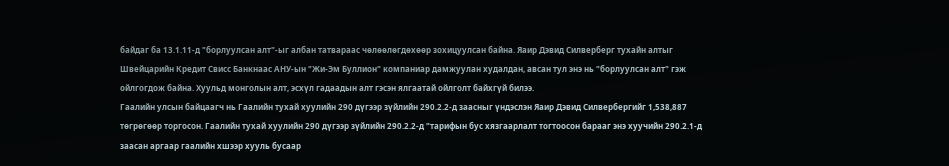байдаг ба 13.1.11-д "борлуулсан алт"-ыг албан татвараас чөлөөлөгдөхөөр зохицуулсан байна. Яаир Дэвид Силверберг тухайн алтыг Швейцарийн Кредит Свисс Банкнаас АНУ-ын "Жи-Эм Буллион" компаниар дамжуулан худалдан, авсан тул энэ нь "борлуулсан алт" гэж ойлгогдож байна. Хуульд монголын алт, эсхүл гадаадын алт гэсэн ялгаатай ойлголт байхгүй билээ.
Гаалийн улсын байцаагч нь Гаалийн тухай хуулийн 290 дүгээр зүйлийн 290.2.2-д заасныг үндэслэн Яаир Дэвид Силвербергийг 1,538,887 төгрөгөөр торгосон. Гаалийн тухай хуулийн 290 дүгээр зүйлийн 290.2.2-д "тарифын бус хязгаарлалт тогтоосон барааг энэ хуучийн 290.2.1-д заасан аргаар гаалийн хшээр хууль бусаар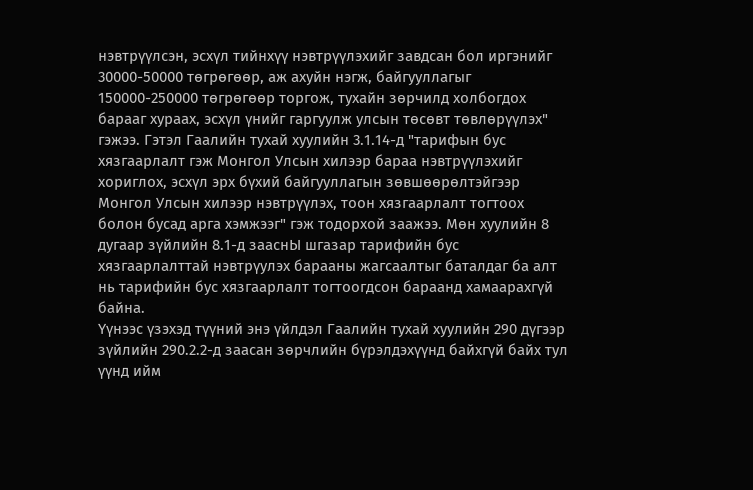нэвтрүүлсэн, эсхүл тийнхүү нэвтрүүлэхийг завдсан бол иргэнийг 30000-50000 төгрөгөөр, аж ахуйн нэгж, байгууллагыг 150000-250000 төгрөгөөр торгож, тухайн зөрчилд холбогдох барааг хураах, эсхүл үнийг гаргуулж улсын төсөвт төвлөрүүлэх" гэжээ. Гэтэл Гаалийн тухай хуулийн 3.1.14-д "тарифын бус хязгаарлалт гэж Монгол Улсын хилээр бараа нэвтрүүлэхийг хориглох, эсхүл эрх бүхий байгууллагын зөвшөөрөлтэйгээр Монгол Улсын хилээр нэвтрүүлэх, тоон хязгаарлалт тогтоох болон бусад арга хэмжээг" гэж тодорхой заажээ. Мөн хуулийн 8 дугаар зүйлийн 8.1-д зааснЫ шгазар тарифийн бус хязгаарлалттай нэвтрүулэх барааны жагсаалтыг баталдаг ба алт нь тарифийн бус хязгаарлалт тогтоогдсон бараанд хамаарахгүй байна.
Үүнээс үзэхэд түүний энэ үйлдэл Гаалийн тухай хуулийн 290 дүгээр зүйлийн 290.2.2-д заасан зөрчлийн бүрэлдэхүүнд байхгүй байх тул үүнд ийм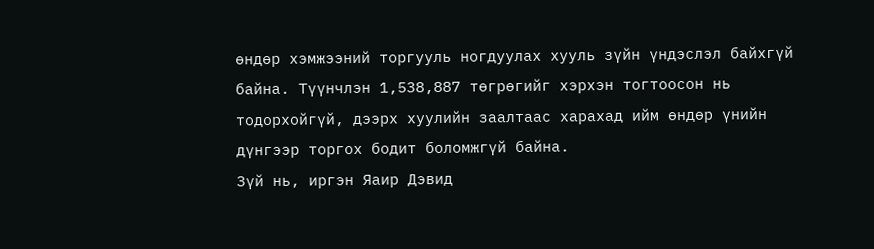өндөр хэмжээний торгууль ногдуулах хууль зүйн үндэслэл байхгүй байна. Түүнчлэн 1,538,887 төгрөгийг хэрхэн тогтоосон нь тодорхойгүй, дээрх хуулийн заалтаас харахад ийм өндөр үнийн дүнгээр торгох бодит боломжгүй байна.
Зүй нь, иргэн Яаир Дэвид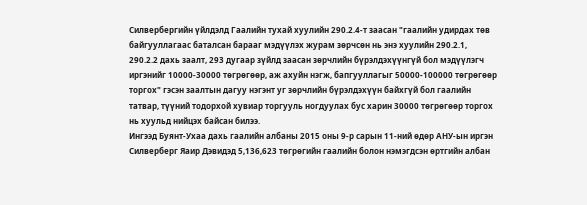Силвербергийн үйлдэлд Гаалийн тухай хуулийн 290.2.4-т заасан "гаалийн удирдах төв байгууллагаас баталсан барааг мэдүүлэх журам зөрчсөн нь энэ хуулийн 290.2.1, 290.2.2 дахь заалт, 293 дугаар зүйлд заасан зөрчлийн бүрэлдэхүүнгүй бол мэдүүлэгч иргэнийг 10000-30000 төгрөгөөр, аж ахуйн нэгж, бапгууллагыг 50000-100000 төгрөгөөр торгох" гэсэн заалтын дагуу нэгэнт уг зөрчлийн бүрэлдэхүүн байхгүй бол гаалийн татвар, түүний тодорхой хувиар торгууль ногдуулах бус харин 30000 төгрөгөөр торгох нь хуульд нийцэх байсан билээ.
Ингээд Буянт-Ухаа дахь гаалийн албаны 2015 оны 9-р сарын 11-ний өдөр АНУ-ын иргэн Силверберг Яаир Дэвидэд 5,136,623 төгрөгийн гаалийн болон нэмэгдсэн өртгийн албан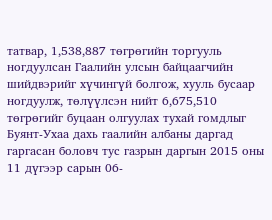татвар, 1,538,887 төгрөгийн торгууль ногдуулсан Гаалийн улсын байцаагчийн шийдвэрийг хүчингүй болгож, хууль бусаар ногдуулж, төлүүлсэн нийт 6,675,510 төгрөгийг буцаан олгуулах тухай гомдлыг Буянт-Ухаа дахь гаалийн албаны даргад гаргасан боловч тус газрын даргын 2015 оны 11 дүгээр сарын 06-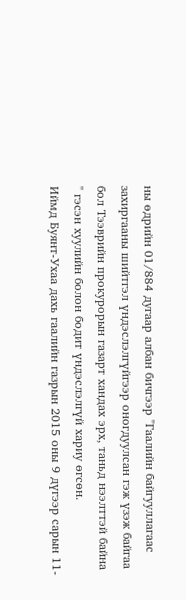ны өдрийн 01/884 дугаар албан бичгээр "Гаалийн байгууллагаас захиргааны шийтгэл үндэслэлгүйгээр оногдуулсан гэж үзэж байгаа бол Тээврийн прокурорын газарт хандах эрх, таньд нээлттэй байна " гэсэн хуулийн болон бодит үндэслэлгүй хариу өгсөн.
Иймд Буянт-Ухаа дахь гаалийн газрын 2015 оны 9 дүгээр сарын 11-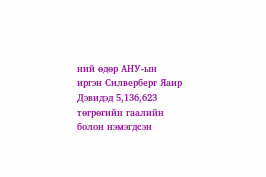ний өдөр АНУ-ын иргэн Силверберг Яаир Дэвидэд 5,136,623 төгрөгийн гаалийн болон нэмэгдсэн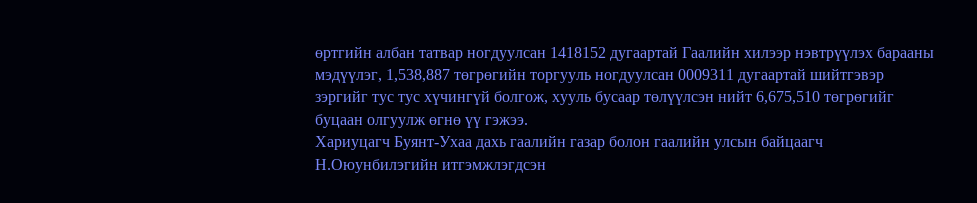өртгийн албан татвар ногдуулсан 1418152 дугаартай Гаалийн хилээр нэвтрүүлэх барааны мэдүүлэг, 1,538,887 төгрөгийн торгууль ногдуулсан 0009311 дугаартай шийтгэвэр зэргийг тус тус хүчингүй болгож, хууль бусаар төлүүлсэн нийт 6,675,510 төгрөгийг буцаан олгуулж өгнө үү гэжээ.
Хариуцагч Буянт-Ухаа дахь гаалийн газар болон гаалийн улсын байцаагч Н.Оюунбилэгийн итгэмжлэгдсэн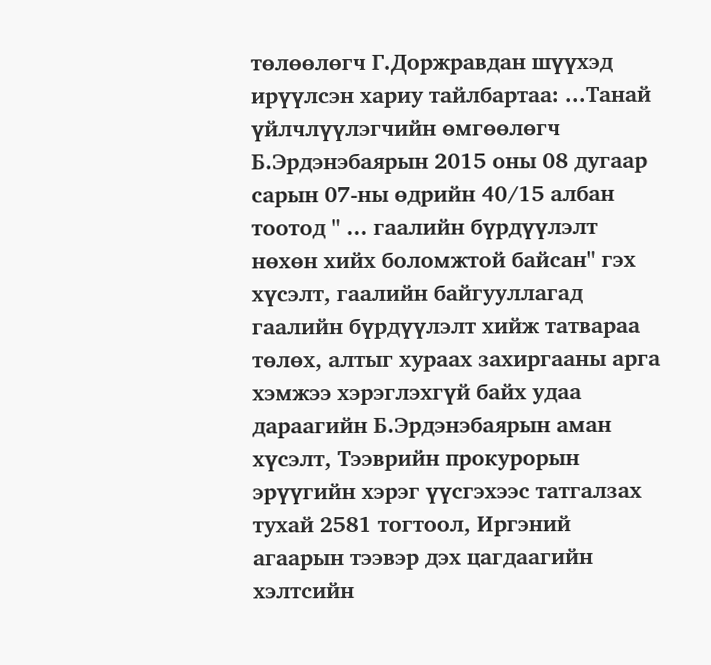төлөөлөгч Г.Доржравдан шүүхэд ирүүлсэн хариу тайлбартаа: ...Танай үйлчлүүлэгчийн өмгөөлөгч Б.Эрдэнэбаярын 2015 оны 08 дугаар сарын 07-ны өдрийн 40/15 албан тоотод " ... гаалийн бүрдүүлэлт нөхөн хийх боломжтой байсан" гэх хүсэлт, гаалийн байгууллагад гаалийн бүрдүүлэлт хийж татвараа төлөх, алтыг хураах захиргааны арга хэмжээ хэрэглэхгүй байх удаа дараагийн Б.Эрдэнэбаярын аман хүсэлт, Тээврийн прокурорын эрүүгийн хэрэг үүсгэхээс татгалзах тухай 2581 тогтоол, Иргэний агаарын тээвэр дэх цагдаагийн хэлтсийн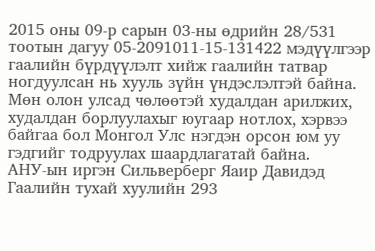2015 оны 09-р сарын 03-ны өдрийн 28/531 тоотын дагуу 05-2091011-15-131422 мэдүүлгээр гаалийн бүрдүүлэлт хийж гаалийн татвар ногдуулсан нь хууль зүйн үндэслэлтэй байна. Мөн олон улсад чөлөөтэй худалдан арилжих, худалдан борлуулахыг юугаар нотлох, хэрвээ байгаа бол Монгол Улс нэгдэн орсон юм уу гэдгийг тодруулах шаардлагатай байна.
АНУ-ын иргэн Сильверберг Яаир Давидэд Гаалийн тухай хуулийн 293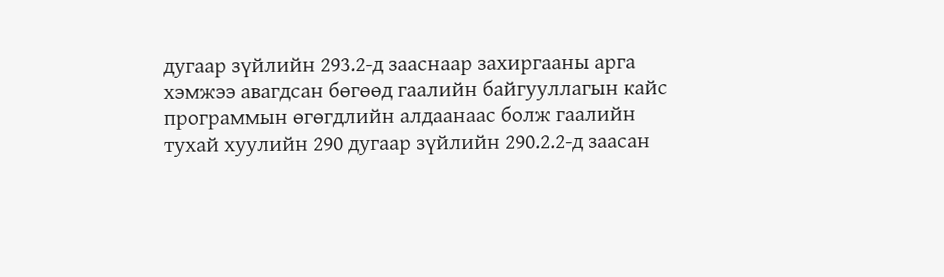дугаар зүйлийн 293.2-д зааснаар захиргааны арга хэмжээ авагдсан бөгөөд гаалийн байгууллагын кайс программын өгөгдлийн алдаанаас болж гаалийн тухай хуулийн 290 дугаар зүйлийн 290.2.2-д заасан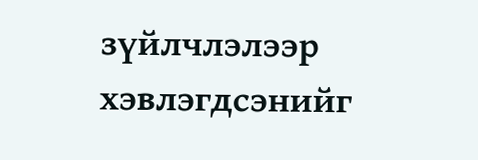зүйлчлэлээр хэвлэгдсэнийг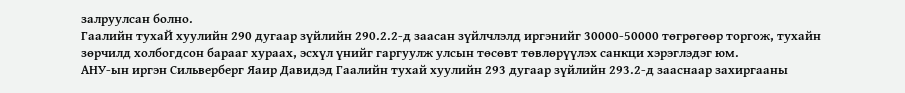залруулсан болно.
Гаалийн тухаЙ хуулийн 290 дугаар зүйлийн 290.2.2-д заасан зүйлчлэлд иргэнийг 30000-50000 төгрөгөөр торгож, тухайн зөрчилд холбогдсон барааг хураах, эсхүл үнийг гаргуулж улсын төсөвт төвлөрүүлэх санкци хэрэглэдэг юм.
АНУ-ын иргэн Сильверберг Яаир Давидэд Гаалийн тухай хуулийн 293 дугаар зүйлийн 293.2-д зааснаар захиргааны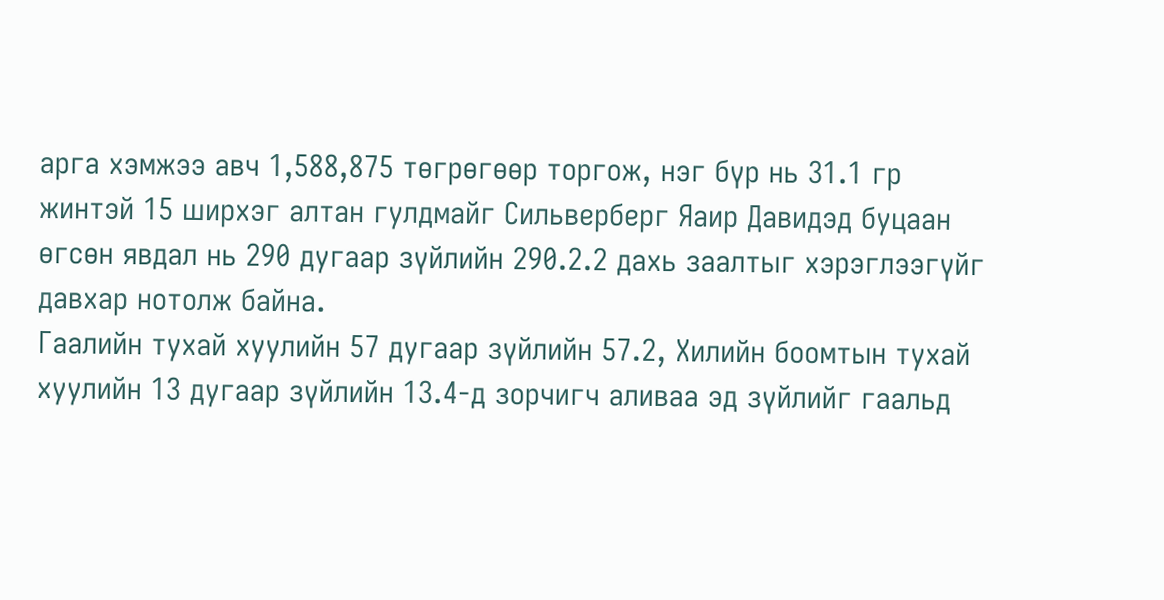арга хэмжээ авч 1,588,875 төгрөгөөр торгож, нэг бүр нь 31.1 гр жинтэй 15 ширхэг алтан гулдмайг Сильверберг Яаир Давидэд буцаан өгсөн явдал нь 290 дугаар зүйлийн 290.2.2 дахь заалтыг хэрэглээгүйг давхар нотолж байна.
Гаалийн тухай хуулийн 57 дугаар зүйлийн 57.2, Хилийн боомтын тухай хуулийн 13 дугаар зүйлийн 13.4-д зорчигч аливаа эд зүйлийг гаальд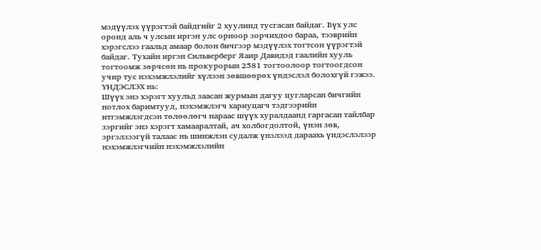мэдүүлэх үүрэгтэй байдгийг 2 хуулинд тусгасан байдаг. Бүх улс оронд аль ч улсын иргэн улс орноор зорчихдоо бараа, тээврийн хэрэгслээ гаальд амаар болон бичгээр мэдүүлэх тогтсон үүрэгтэй байдаг. Тухайн иргэн Сильверберг Яаир Давидэд гаалийн хууль тогтоомж зөрчсөн нь прокурорын 2581 тогтоолоор тогтоогдсон учир тус нэхэмжлэлийг хүлээн зөвшөөрөх үндэслэл болохгүй гэжээ.
ҮНДЭСЛЭХ нь:
Шүүх энэ хэрэгт хуульд заасан журмын дагуу цугларсан бичгийн нотлох баримтууд, нэхэмжлэгч хариуцагч тэдгээрийн итгэмжлэгдсэн төлөөлөгч нараас шүүх хуралдаанд гаргасан тайлбар зэргийг энэ хэрэгт хамааралтай, ач холбогдолтой, үнэн зөв, эргэлзээгүй талаас нь шинжлэн судалж үнэлээд дараахь үндэслэлээр нэхэмжлэгчийн нэхэмжлэлийн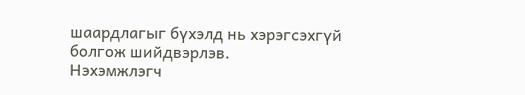шаардлагыг бүхэлд нь хэрэгсэхгүй болгож шийдвэрлэв.
Нэхэмжлэгч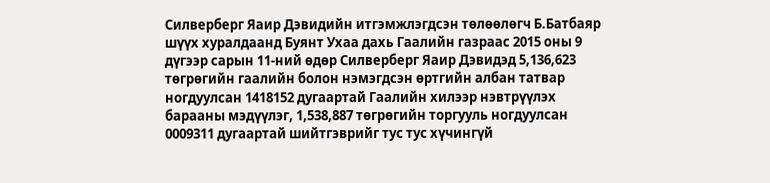Силверберг Яаир Дэвидийн итгэмжлэгдсэн төлөөлөгч Б.Батбаяр шүүх хуралдаанд Буянт Ухаа дахь Гаалийн газраас 2015 оны 9 дүгээр сарын 11-ний өдөр Силверберг Яаир Дэвидэд 5,136,623 төгрөгийн гаалийн болон нэмэгдсэн өртгийн албан татвар ногдуулсан 1418152 дугаартай Гаалийн хилээр нэвтрүүлэх барааны мэдүүлэг, 1,538,887 төгрөгийн торгууль ногдуулсан 0009311 дугаартай шийтгэврийг тус тус хүчингүй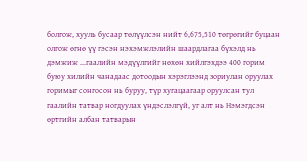болгож, хууль бусаар төлүүлсэн нийт 6,675,510 төгрөгийг буцаан олгож өгнө үү гэсэн нэхэмжлэлийн шаардлагаа бүхэлд нь дэмжиж ...гаалийн мэдүүлгийг нөхөн хийлгэхдээ 400 горим буюу хилийн чанадаас дотоодын хэрэглээнд зориулан оруулах горимыг сонгосон нь буруу, түр хугацаагаар оруулсан тул гаалийн татвар ногдуулах үндэслэлгүй, уг алт нь Нэмэгдсэн өртгийн албан татварын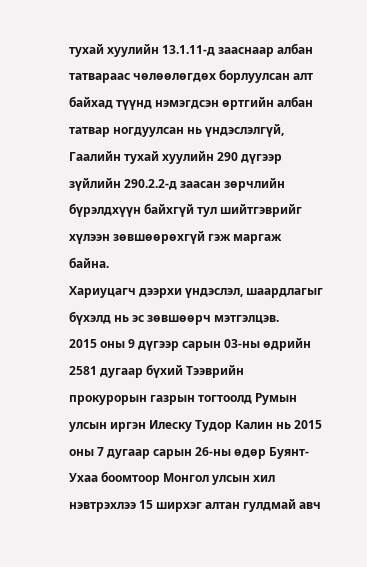тухай хуулийн 13.1.11-д зааснаар албан татвараас чөлөөлөгдөх борлуулсан алт байхад түүнд нэмэгдсэн өртгийн албан татвар ногдуулсан нь үндэслэлгүй, Гаалийн тухай хуулийн 290 дүгээр зүйлийн 290.2.2-д заасан зөрчлийн бүрэлдхүүн байхгүй тул шийтгэврийг хүлээн зөвшөөрөхгүй гэж маргаж байна.
Хариуцагч дээрхи үндэслэл, шаардлагыг бүхэлд нь эс зөвшөөрч мэтгэлцэв.
2015 оны 9 дүгээр сарын 03-ны өдрийн 2581 дугаар бүхий Тээврийн прокурорын газрын тогтоолд Румын улсын иргэн Илеску Тудор Калин нь 2015 оны 7 дугаар сарын 26-ны өдөр Буянт-Ухаа боомтоор Монгол улсын хил нэвтрэхлээ 15 ширхэг алтан гулдмай авч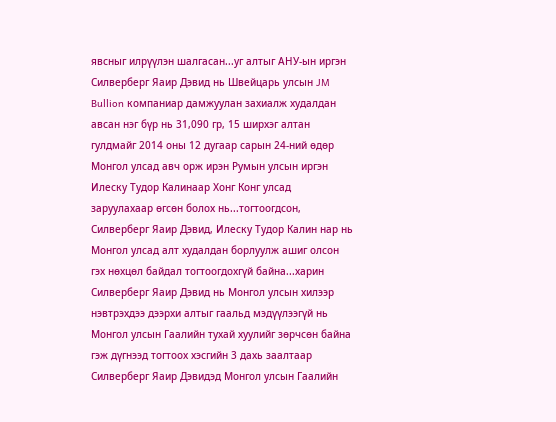явсныг илрүүлэн шалгасан...уг алтыг АНУ-ын иргэн Силверберг Яаир Дэвид нь Швейцарь улсын JM Bullion компаниар дамжуулан захиалж худалдан авсан нэг бүр нь 31,090 гр, 15 ширхэг алтан гулдмайг 2014 оны 12 дугаар сарын 24-ний өдөр Монгол улсад авч орж ирэн Румын улсын иргэн Илеску Тудор Калинаар Хонг Конг улсад заруулахаар өгсөн болох нь...тогтоогдсон, Силверберг Яаир Дэвид, Илеску Тудор Калин нар нь Монгол улсад алт худалдан борлуулж ашиг олсон гэх нөхцөл байдал тогтоогдохгүй байна...харин Силверберг Яаир Дэвид нь Монгол улсын хилээр нэвтрэхдээ дээрхи алтыг гаальд мэдүүлээгүй нь Монгол улсын Гаалийн тухай хуулийг зөрчсөн байна гэж дүгнээд тогтоох хэсгийн 3 дахь заалтаар Силверберг Яаир Дэвидэд Монгол улсын Гаалийн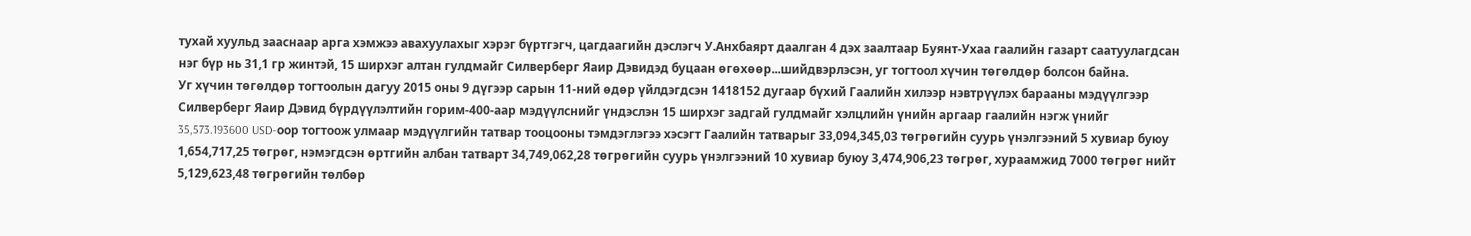тухай хуульд зааснаар арга хэмжээ авахуулахыг хэрэг бүртгэгч, цагдаагийн дэслэгч У.Анхбаярт даалган 4 дэх заалтаар Буянт-Ухаа гаалийн газарт саатуулагдсан нэг бүр нь 31,1 гр жинтэй, 15 ширхэг алтан гулдмайг Силверберг Яаир Дэвидэд буцаан өгөхөөр...шийдвэрлэсэн, уг тогтоол хүчин төгөлдөр болсон байна.
Уг хүчин төгөлдөр тогтоолын дагуу 2015 оны 9 дүгээр сарын 11-ний өдөр үйлдэгдсэн 1418152 дугаар бүхий Гаалийн хилээр нэвтрүүлэх барааны мэдүүлгээр Силверберг Яаир Дэвид бүрдүүлэлтийн горим-400-аар мэдүүлснийг үндэслэн 15 ширхэг задгай гулдмайг хэлцлийн үнийн аргаар гаалийн нэгж үнийг 35,573.193600 USD-оор тогтоож улмаар мэдүүлгийн татвар тооцооны тэмдэглэгээ хэсэгт Гаалийн татварыг 33,094,345,03 төгрөгийн суурь үнэлгээний 5 хувиар буюу 1,654,717,25 төгрөг, нэмэгдсэн өртгийн албан татварт 34,749,062,28 төгрөгийн суурь үнэлгээний 10 хувиар буюу 3,474,906,23 төгрөг, хураамжид 7000 төгрөг нийт 5,129,623,48 төгрөгийн төлбөр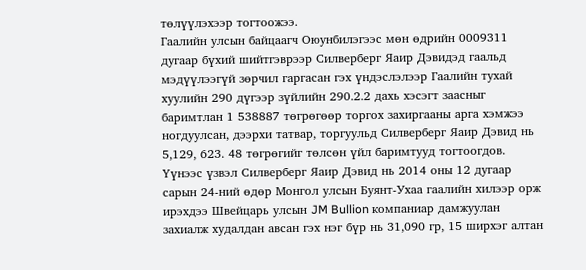төлүүлэхээр тогтоожээ.
Гаалийн улсын байцаагч Оюунбилэгээс мөн өдрийн 0009311 дугаар бүхий шийтгэврээр Силверберг Яаир Дэвидэд гаальд мэдүүлээгүй зөрчил гаргасан гэх үндэслэлээр Гаалийн тухай хуулийн 290 дүгээр зүйлийн 290.2.2 дахь хэсэгт заасныг баримтлан 1 538887 төгрөгөөр торгох захиргааны арга хэмжээ ногдуулсан, дээрхи татвар, торгуульд Силверберг Яаир Дэвид нь 5,129, 623. 48 төгрөгийг төлсөн үйл баримтууд тогтоогдов.
Үүнээс үзвэл Силверберг Яаир Дэвид нь 2014 оны 12 дугаар сарын 24-ний өдөр Монгол улсын Буянт-Ухаа гаалийн хилээр орж ирэхдээ Швейцарь улсын JM Bullion компаниар дамжуулан захиалж худалдан авсан гэх нэг бүр нь 31,090 гр, 15 ширхэг алтан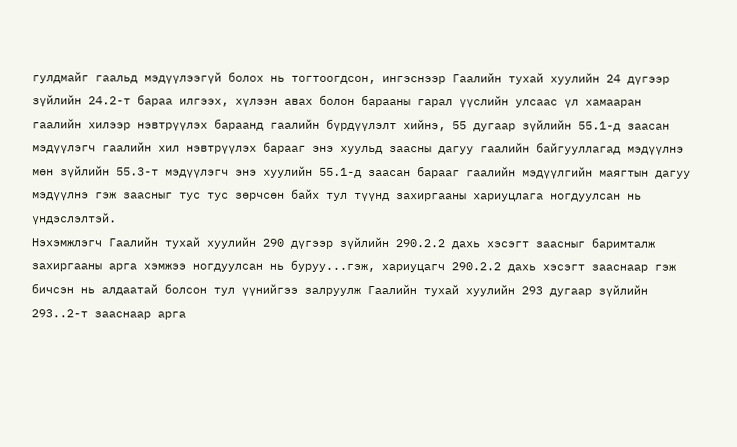гулдмайг гаальд мэдүүлээгүй болох нь тогтоогдсон, ингэснээр Гаалийн тухай хуулийн 24 дүгээр зүйлийн 24.2-т бараа илгээх, хүлээн авах болон барааны гарал үүслийн улсаас үл хамааран гаалийн хилээр нэвтрүүлэх бараанд гаалийн бүрдүүлэлт хийнэ, 55 дугаар зүйлийн 55.1-д заасан мэдүүлэгч гаалийн хил нэвтрүүлэх барааг энэ хуульд заасны дагуу гаалийн байгууллагад мэдүүлнэ мөн зүйлийн 55.3-т мэдүүлэгч энэ хуулийн 55.1-д заасан барааг гаалийн мэдүүлгийн маягтын дагуу мэдүүлнэ гэж заасныг тус тус зөрчсөн байх тул түүнд захиргааны хариуцлага ногдуулсан нь үндэслэлтэй.
Нэхэмжлэгч Гаалийн тухай хуулийн 290 дүгээр зүйлийн 290.2.2 дахь хэсэгт заасныг баримталж захиргааны арга хэмжээ ногдуулсан нь буруу...гэж, хариуцагч 290.2.2 дахь хэсэгт зааснаар гэж бичсэн нь алдаатай болсон тул үүнийгээ залруулж Гаалийн тухай хуулийн 293 дугаар зүйлийн 293..2-т зааснаар арга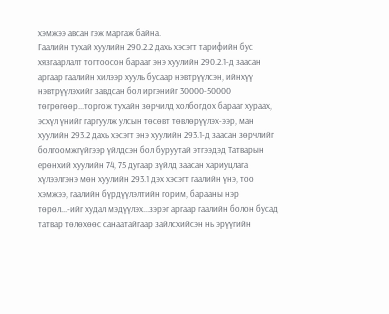хэмжээ авсан гэж маргаж байна.
Гаалийн тухай хуулийн 290.2.2 дахь хэсэгт тарифийн бус хязгаарлалт тогтоосон барааг энэ хуулийн 290.2.1-д заасан аргаар гаалийн хилээр хууль бусаар нэвтрүүлсэн, ийнхүү нэвтрүүлэхийг завдсан бол иргэнийг 30000-50000 төгрөгөөр...торгож тухайн зөрчилд холбогдох барааг хураах, эсхүл үнийг гаргуулж улсын төсөвт төвлөрүүлэх-ээр, ман хуулийн 293.2 дахь хэсэгт энэ хуулийн 293.1-д заасан зөрчлийг болгоомжгүйгээр үйлдсэн бол буруутай этгээдэд Татварын ерөнхий хуулийн 74, 75 дугаар зүйлд заасан хариуцлага хүлээлгэнэ мөн хуулийн 293.1 дэх хэсэгт гаалийн үнэ, тоо хэмжээ, гаалийн бүрдүүлэлтийн горим, барааны нэр төрөл...-ийг худал мэдүүлэх...зэрэг аргаар гаалийн болон бусад татвар төлөхөөс санаатайгаар зайлсхийсэн нь эрүүгийн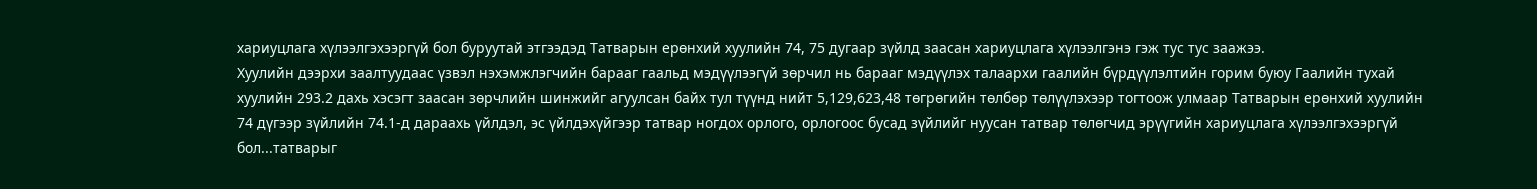хариуцлага хүлээлгэхээргүй бол буруутай этгээдэд Татварын ерөнхий хуулийн 74, 75 дугаар зүйлд заасан хариуцлага хүлээлгэнэ гэж тус тус заажээ.
Хуулийн дээрхи заалтуудаас үзвэл нэхэмжлэгчийн барааг гаальд мэдүүлээгүй зөрчил нь барааг мэдүүлэх талаархи гаалийн бүрдүүлэлтийн горим буюу Гаалийн тухай хуулийн 293.2 дахь хэсэгт заасан зөрчлийн шинжийг агуулсан байх тул түүнд нийт 5,129,623,48 төгрөгийн төлбөр төлүүлэхээр тогтоож улмаар Татварын ерөнхий хуулийн 74 дүгээр зүйлийн 74.1-д дараахь үйлдэл, эс үйлдэхүйгээр татвар ногдох орлого, орлогоос бусад зүйлийг нуусан татвар төлөгчид эрүүгийн хариуцлага хүлээлгэхээргүй бол...татварыг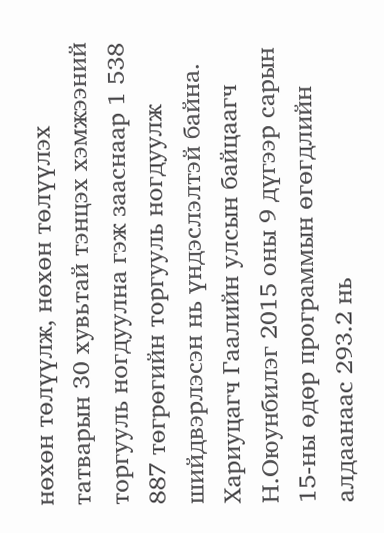нөхөн төлүүлж, нөхөн төлүүлэх татварын 30 хувьтай тэнцэх хэмжээний торгууль ногдуулна гэж зааснаар 1 538 887 төгрөгийн торгууль ногдуулж шийдвэрлэсэн нь үндэслэлтэй байна.
Хариуцагч Гаалийн улсын байцаагч Н.Оюунбилэг 2015 оны 9 дүгээр сарын 15-ны өдөр программын өгөгдлийн алдаанаас 293.2 нь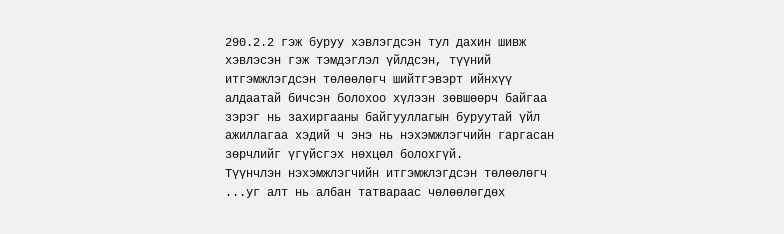290.2.2 гэж буруу хэвлэгдсэн тул дахин шивж хэвлэсэн гэж тэмдэглэл үйлдсэн, түүний итгэмжлэгдсэн төлөөлөгч шийтгэвэрт ийнхүү алдаатай бичсэн болохоо хүлээн зөвшөөрч байгаа зэрэг нь захиргааны байгууллагын буруутай үйл ажиллагаа хэдий ч энэ нь нэхэмжлэгчийн гаргасан зөрчлийг үгүйсгэх нөхцөл болохгүй.
Түүнчлэн нэхэмжлэгчийн итгэмжлэгдсэн төлөөлөгч ...уг алт нь албан татвараас чөлөөлөгдөх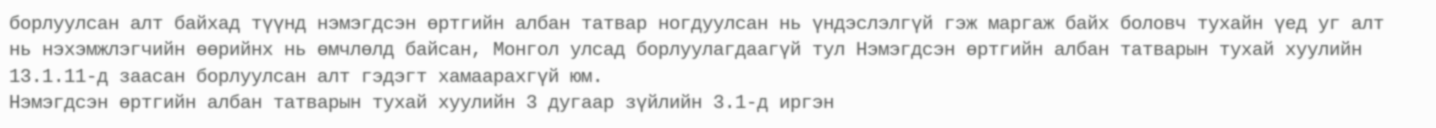борлуулсан алт байхад түүнд нэмэгдсэн өртгийн албан татвар ногдуулсан нь үндэслэлгүй гэж маргаж байх боловч тухайн үед уг алт нь нэхэмжлэгчийн өөрийнх нь өмчлөлд байсан, Монгол улсад борлуулагдаагүй тул Нэмэгдсэн өртгийн албан татварын тухай хуулийн 13.1.11-д заасан борлуулсан алт гэдэгт хамаарахгүй юм.
Нэмэгдсэн өртгийн албан татварын тухай хуулийн 3 дугаар зүйлийн 3.1-д иргэн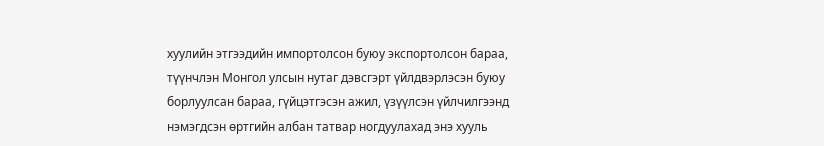хуулийн этгээдийн импортолсон буюу экспортолсон бараа, түүнчлэн Монгол улсын нутаг дэвсгэрт үйлдвэрлэсэн буюу борлуулсан бараа, гүйцэтгэсэн ажил, үзүүлсэн үйлчилгээнд нэмэгдсэн өртгийн албан татвар ногдуулахад энэ хууль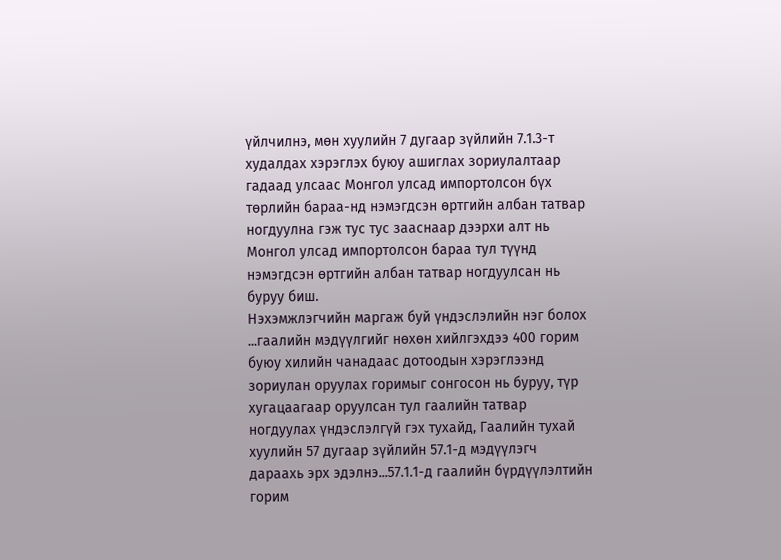үйлчилнэ, мөн хуулийн 7 дугаар зүйлийн 7.1.3-т худалдах хэрэглэх буюу ашиглах зориулалтаар гадаад улсаас Монгол улсад импортолсон бүх төрлийн бараа-нд нэмэгдсэн өртгийн албан татвар ногдуулна гэж тус тус зааснаар дээрхи алт нь Монгол улсад импортолсон бараа тул түүнд нэмэгдсэн өртгийн албан татвар ногдуулсан нь буруу биш.
Нэхэмжлэгчийн маргаж буй үндэслэлийн нэг болох ...гаалийн мэдүүлгийг нөхөн хийлгэхдээ 400 горим буюу хилийн чанадаас дотоодын хэрэглээнд зориулан оруулах горимыг сонгосон нь буруу, түр хугацаагаар оруулсан тул гаалийн татвар ногдуулах үндэслэлгүй гэх тухайд, Гаалийн тухай хуулийн 57 дугаар зүйлийн 57.1-д мэдүүлэгч дараахь эрх эдэлнэ...57.1.1-д гаалийн бүрдүүлэлтийн горим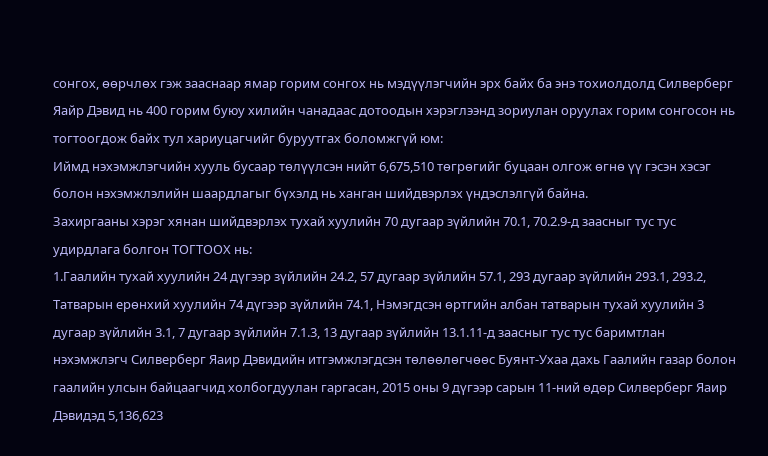сонгох, өөрчлөх гэж зааснаар ямар горим сонгох нь мэдүүлэгчийн эрх байх ба энэ тохиолдолд Силверберг Яайр Дэвид нь 400 горим буюу хилийн чанадаас дотоодын хэрэглээнд зориулан оруулах горим сонгосон нь тогтоогдож байх тул хариуцагчийг буруутгах боломжгүй юм:
Иймд нэхэмжлэгчийн хууль бусаар төлүүлсэн нийт 6,675,510 төгрөгийг буцаан олгож өгнө үү гэсэн хэсэг болон нэхэмжлэлийн шаардлагыг бүхэлд нь ханган шийдвэрлэх үндэслэлгүй байна.
Захиргааны хэрэг хянан шийдвэрлэх тухай хуулийн 70 дугаар зүйлийн 70.1, 70.2.9-д заасныг тус тус удирдлага болгон ТОГТООХ нь:
1.Гаалийн тухай хуулийн 24 дүгээр зүйлийн 24.2, 57 дугаар зүйлийн 57.1, 293 дугаар зүйлийн 293.1, 293.2, Татварын ерөнхий хуулийн 74 дүгээр зүйлийн 74.1, Нэмэгдсэн өртгийн албан татварын тухай хуулийн 3 дугаар зүйлийн 3.1, 7 дугаар зүйлийн 7.1.3, 13 дугаар зүйлийн 13.1.11-д заасныг тус тус баримтлан нэхэмжлэгч Силверберг Яаир Дэвидийн итгэмжлэгдсэн төлөөлөгчөөс Буянт-Ухаа дахь Гаалийн газар болон гаалийн улсын байцаагчид холбогдуулан гаргасан, 2015 оны 9 дүгээр сарын 11-ний өдөр Силверберг Яаир Дэвидэд 5,136,623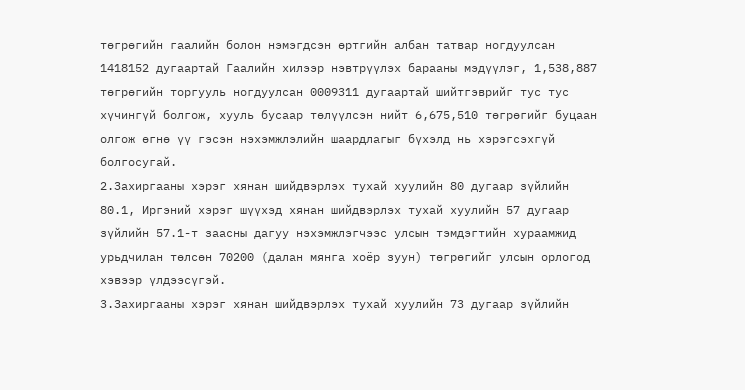төгрөгийн гаалийн болон нэмэгдсэн өртгийн албан татвар ногдуулсан 1418152 дугаартай Гаалийн хилээр нэвтрүүлэх барааны мэдүүлэг, 1,538,887 төгрөгийн торгууль ногдуулсан 0009311 дугаартай шийтгэврийг тус тус хүчингүй болгож, хууль бусаар төлүүлсэн нийт 6,675,510 төгрөгийг буцаан олгож өгнө үү гэсэн нэхэмжлэлийн шаардлагыг бүхэлд нь хэрэгсэхгүй болгосугай.
2.Захиргааны хэрэг хянан шийдвэрлэх тухай хуулийн 80 дугаар зүйлийн 80.1, Иргэний хэрэг шүүхэд хянан шийдвэрлэх тухай хуулийн 57 дугаар зүйлийн 57.1-т заасны дагуу нэхэмжлэгчээс улсын тэмдэгтийн хураамжид урьдчилан төлсөн 70200 (далан мянга хоёр зуун) төгрөгийг улсын орлогод хэвээр үлдээсүгэй.
3.Захиргааны хэрэг хянан шийдвэрлэх тухай хуулийн 73 дугаар зүйлийн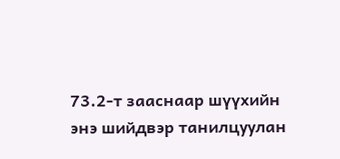73.2-т зааснаар шүүхийн энэ шийдвэр танилцуулан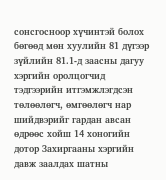сонсгосноор хүчинтэй болох бөгөөд мөн хуулийн 81 дүгээр зүйлийн 81.1-д заасны дагуу хэргийн оролцогчид тэдгээрийн итгэмжлэгдсэн төлөөлөгч, өмгөөлөгч нар шийдвэрийг гардан авсан өдрөөс хойш 14 хоногийн дотор Захиргааны хэргийн давж заалдах шатны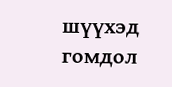шүүхэд гомдол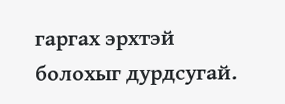гаргах эрхтэй болохыг дурдсугай.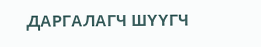ДАРГАЛАГЧ ШҮҮГЧ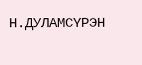Н.ДУЛАМСҮРЭН